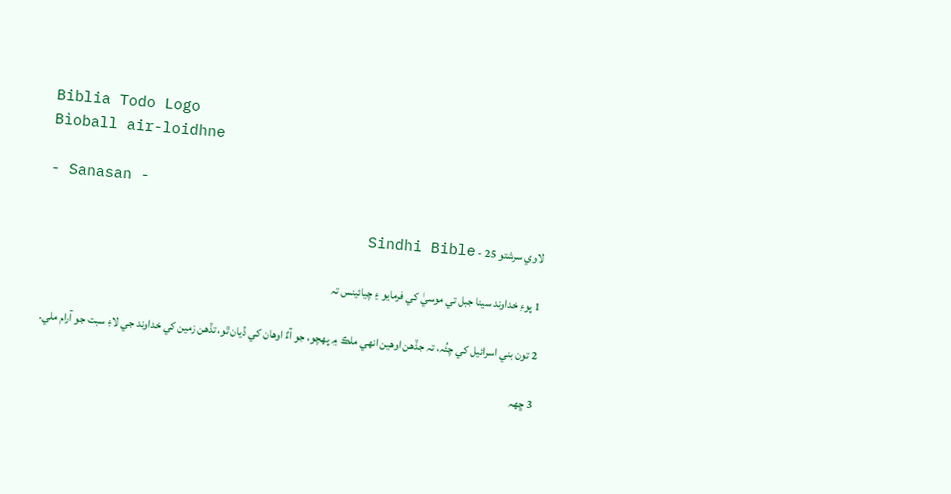Biblia Todo Logo
Bìoball air-loidhne

- Sanasan -

لاوي سرشتو 25 - Sindhi Bible

1 پوءِ خداوند سينا جبل تي موسيٰ کي فرمايو ۽ چيائينس تہ

2 تون بني اسرائيل کي چئُہ، تہ جڏهن اوهين انهي ملڪ ۾ پهچو، جو آءٌ اوهان کي ڏيان ٿو، تڏهن زمين کي خداوند جي لاءِ سبت جو آرام ملي.

3 ڇهہ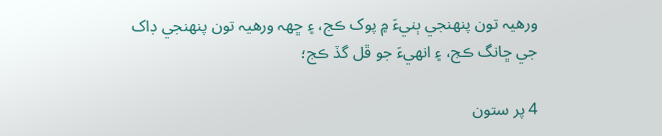ورهيہ تون پنهنجي ٻنيءَ ۾ پوک ڪج، ۽ ڇهہ ورهيہ تون پنهنجي ڊاک جي ڇانگ ڪج، ۽ انهيءَ جو ڦل گڏ ڪج؛

4 پر ستون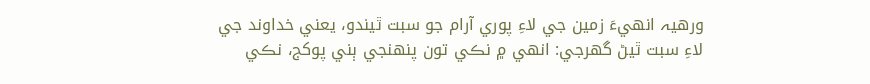ورهيہ انهيءَ زمين جي لاءِ پوري آرام جو سبت ٿيندو، يعني خداوند جي لاءِ سبت ٿيڻ گهرجي: انهي ۾ نڪي تون پنهنجي ٻني پوکج، نڪي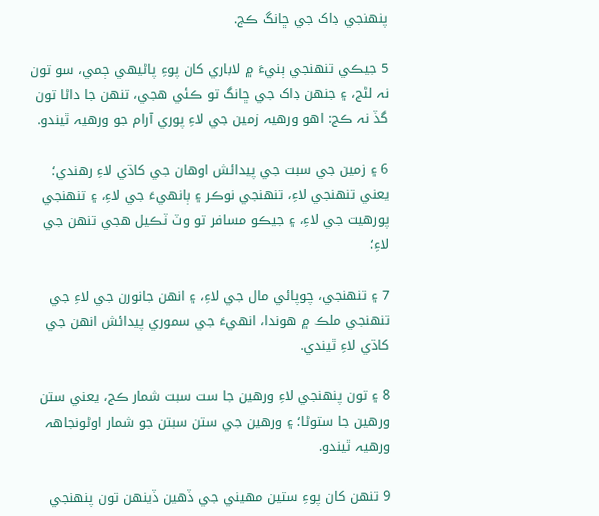پنهنجي ڊاک جي ڇانگ ڪج.

5 جيڪي تنهنجي ٻنيءَ ۾ لاباري کان پوءِ پاڻيهي ڄمي، سو تون نہ لڻج، ۽ جنهن ڊاک جي ڇانگ تو ڪئي هجي، تنهن جا داڻا تون گڏ نہ ڪج: اهو ورهيہ زمين جي لاءِ پوري آرام جو ورهيہ ٿيندو.

6 ۽ زمين جي سبت جي پيدائش اوهان جي کاڌي لاءِ رهندي؛ يعني تنهنجي لاءِ، تنهنجي نوڪر ۽ ٻانهيءَ جي لاءِ، ۽ تنهنجي پورهيت جي لاءِ، ۽ جيڪو مسافر تو وٽ ٽڪيل هجي تنهن جي لاءِ؛

7 ۽ تنهنجي، چوپائي مال جي لاءِ، ۽ انهن جانورن جي لاءِ جي تنهنجي ملڪ ۾ هوندا، انهيءَ جي سموري پيدائش انهن جي کاڌي لاءِ ٿيندي.

8 ۽ تون پنهنجي لاءِ ورهين جا ست سبت شمار ڪج، يعني ستن ورهين جا ستوڻا؛ ۽ ورهين جي ستن سبتن جو شمار اوڻونجاهہ ورهيہ ٿيندو.

9 تنهن کان پوءِ ستين مهيني جي ڏهين ڏينهن تون پنهنجي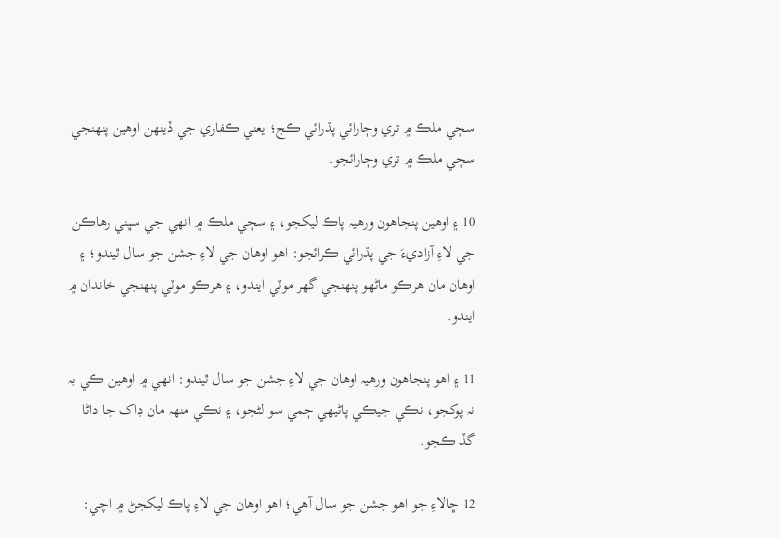سڄي ملڪ ۾ تري وڄارائي پڌرائي ڪج؛ يعني ڪفاري جي ڏينهن اوهين پنهنجي سڄي ملڪ ۾ تري وڄارائجو.

10 ۽ اوهين پنجاهون ورهيہ پاڪ ليکجو، ۽ سڄي ملڪ ۾ انهي جي سڀني رهاڪن جي لاءِ آزاديءَ جي پڌرائي ڪرائجو: اهو اوهان جي لاءِ جشن جو سال ٿيندو؛ ۽ اوهان مان هرڪو ماڻهو پنهنجي گهر موٽي ايندو، ۽ هرڪو موٽي پنهنجي خاندان ۾ ايندو.

11 ۽ اهو پنجاهون ورهيہ اوهان جي لاءِ جشن جو سال ٿيندو: انهي ۾ اوهين ڪي بہ نہ پوکجو، نڪي جيڪي پاڻيهي ڄمي سو لڻجو، ۽ نڪي منهہ مان ڊاک جا داڻا گڏ ڪجو.

12 ڇالاءِ جو اهو جشن جو سال آهي؛ اهو اوهان جي لاءِ پاڪ ليکجڻ ۾ اچي: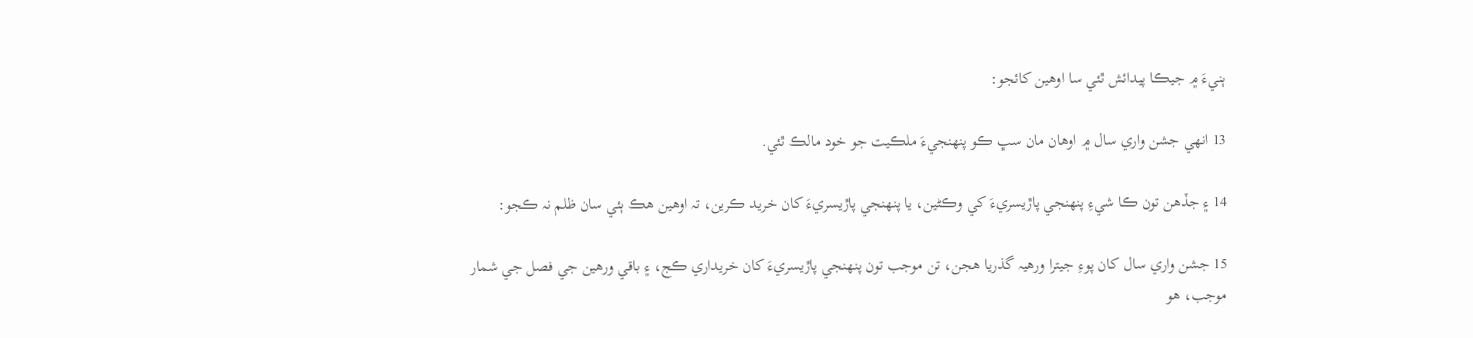ٻنيءَ ۾ جيڪا پيدائش ٿئي سا اوهين کائجو:

13 انهي جشن واري سال ۾ اوهان مان سڀ ڪو پنهنجيءَ ملڪيت جو خود مالڪ ٿئي.

14 ۽ جڏهن تون ڪا شيءِ پنهنجي پاڙيسريءَ کي وڪڻين، يا پنهنجي پاڙيسريءَ کان خريد ڪرين، تہ اوهين هڪ ٻئي سان ظلم نہ ڪجو:

15 جشن واري سال کان پوءِ جيترا ورهيہ گذريا هجن، تن موجب تون پنهنجي پاڙيسريءَ کان خريداري ڪج، ۽ باقي ورهين جي فصل جي شمار موجب، هو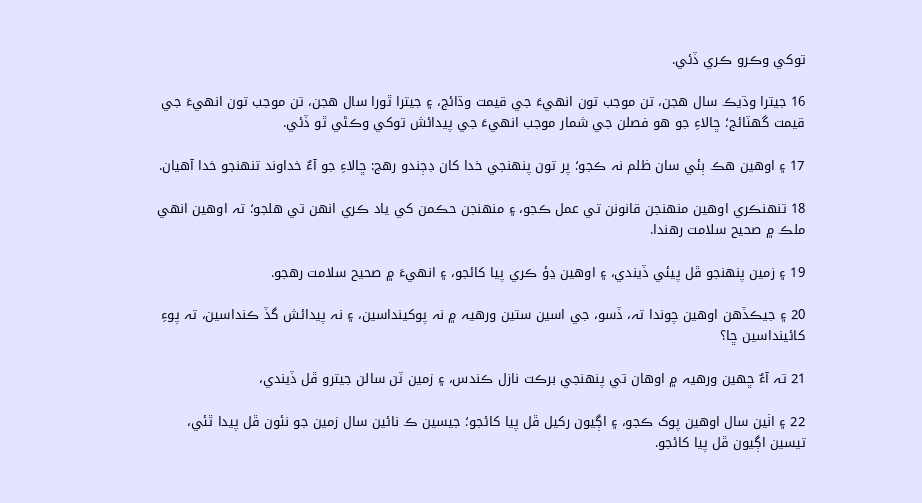توکي وڪرو ڪري ڏئي.

16 جيترا وڌيڪ سال هجن، تن موجب تون انهيءَ جي قيمت وڌائج، ۽ جيترا ٿورا سال هجن، تن موجب تون انهيءَ جي قيمت گهٽائج؛ ڇالاءِ جو هو فصلن جي شمار موجب انهيءَ جي پيدائش توکي وڪڻي ٿو ڏئي.

17 ۽ اوهين هڪ ٻئي سان ظلم نہ ڪجو؛ پر تون پنهنجي خدا کان ڊڄندو رهج: ڇالاءِ جو آءٌ خداوند تنهنجو خدا آهيان.

18 تنهنڪري اوهين منهنجن قانونن تي عمل ڪجو، ۽ منهنجن حڪمن کي ياد ڪري انهن تي هلجو؛ تہ اوهين انهي ملڪ ۾ صحيح سلامت رهندا.

19 ۽ زمين پنهنجو ڦل پيئي ڏيندي، ۽ اوهين ڍؤ ڪري پيا کائجو، ۽ انهيءَ ۾ صحيح سلامت رهجو.

20 ۽ جيڪڏهن اوهين چوندا تہ، ڏسو، جي اسين ستين ورهيہ ۾ نہ پوکينداسين، ۽ نہ پيدائش گڏ ڪنداسين، تہ پوءِ کائينداسين ڇا؟

21 تہ آءٌ ڇهين ورهيہ ۾ اوهان تي پنهنجي برڪت نازل ڪندس، ۽ زمين ٽن سالن جيترو ڦل ڏيندي،

22 ۽ اٺين سال اوهين پوک ڪجو، ۽ اڳيون رکيل ڦل پيا کائجو؛ جيسين ڪ نائين سال زمين جو نئون ڦل پيدا ٿئي، تيسين اڳيون ڦل پيا کائجو.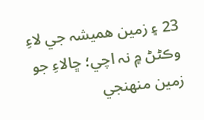23 ۽ زمين هميشہ جي لاءِ وڪڻڻ ۾ نہ اچي؛ ڇالاءِ جو زمين منهنجي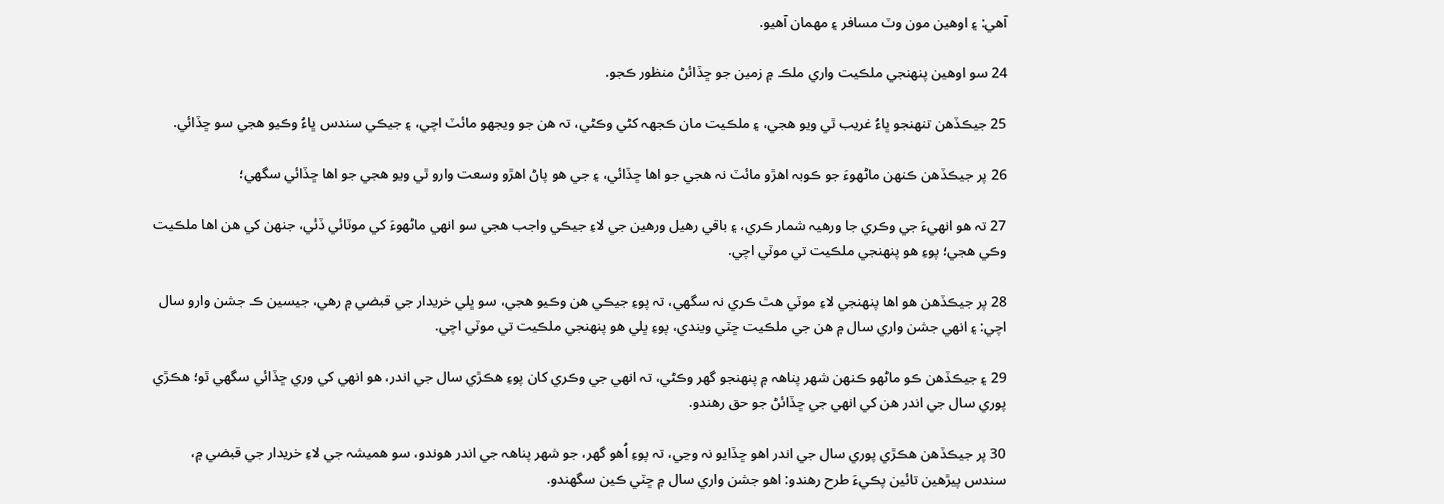آهي: ۽ اوهين مون وٽ مسافر ۽ مهمان آهيو.

24 سو اوهين پنهنجي ملڪيت واري ملڪ ۾ زمين جو ڇڏائڻ منظور ڪجو.

25 جيڪڏهن تنهنجو ڀاءُ غريب ٿي ويو هجي، ۽ ملڪيت مان ڪجهہ کڻي وڪڻي، تہ هن جو ويجهو مائٽ اچي، ۽ جيڪي سندس ڀاءُ وڪيو هجي سو ڇڏائي.

26 پر جيڪڏهن ڪنهن ماڻهوءَ جو ڪوبہ اهڙو مائٽ نہ هجي جو اها ڇڏائي، ۽ جي هو پاڻ اهڙو وسعت وارو ٿي ويو هجي جو اها ڇڏائي سگهي؛

27 تہ هو انهيءَ جي وڪري جا ورهيہ شمار ڪري، ۽ باقي رهيل ورهين جي لاءِ جيڪي واجب هجي سو انهي ماڻهوءَ کي موٽائي ڏئي، جنهن کي هن اها ملڪيت وڪي هجي؛ پوءِ هو پنهنجي ملڪيت تي موٽي اچي.

28 پر جيڪڏهن هو اها پنهنجي لاءِ موٽي هٿ ڪري نہ سگهي، تہ پوءِ جيڪي هن وڪيو هجي، سو ڀلي خريدار جي قبضي ۾ رهي، جيسين ڪ جشن وارو سال اچي: ۽ انهي جشن واري سال ۾ هن جي ملڪيت ڇٽي ويندي، پوءِ ڀلي هو پنهنجي ملڪيت تي موٽي اچي.

29 ۽ جيڪڏهن ڪو ماڻهو ڪنهن شهر پناهہ ۾ پنهنجو گهر وڪڻي، تہ انهي جي وڪري کان پوءِ هڪڙي سال جي اندر، هو انهي کي وري ڇڏائي سگهي ٿو؛ هڪڙي پوري سال جي اندر هن کي انهي جي ڇڏائڻ جو حق رهندو.

30 پر جيڪڏهن هڪڙي پوري سال جي اندر اهو ڇڏايو نہ وڃي، تہ پوءِ اُهو گهر، جو شهر پناهہ جي اندر هوندو، سو هميشہ جي لاءِ خريدار جي قبضي ۾، سندس پيڙهين تائين پڪيءَ طرح رهندو: اهو جشن واري سال ۾ ڇٽي ڪين سگهندو.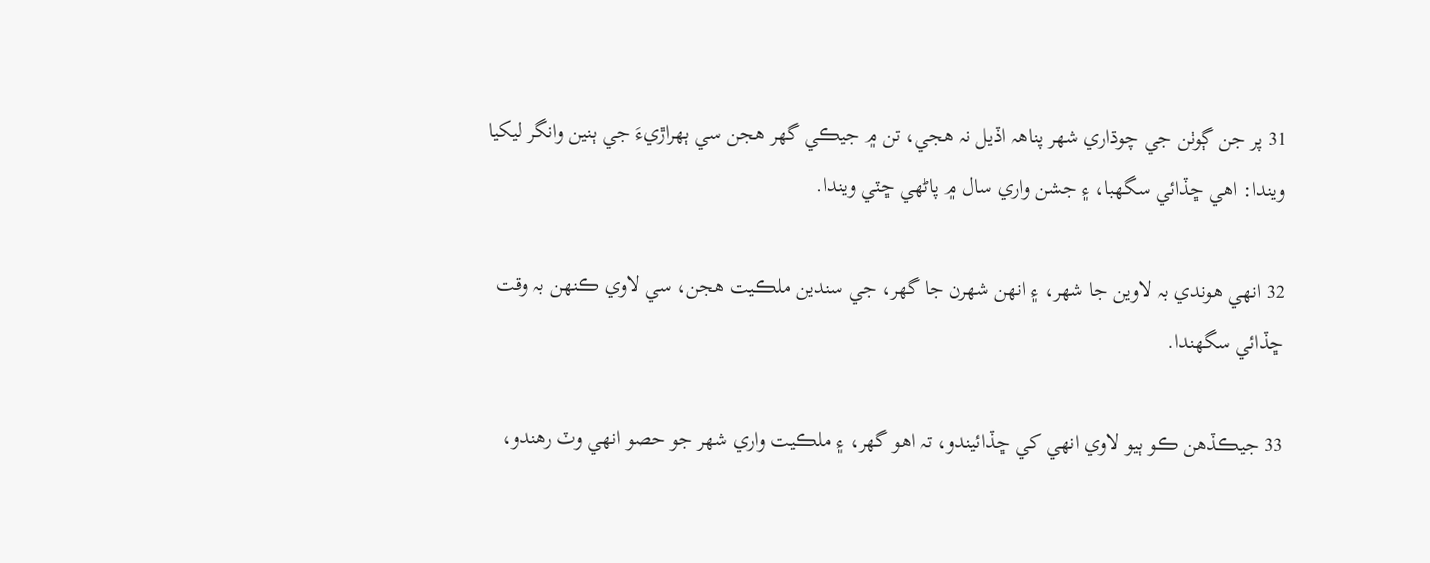31 پر جن ڳوٺن جي چوڌاري شهر پناهہ اڏيل نہ هجي، تن ۾ جيڪي گهر هجن سي ٻهراڙيءَ جي ٻنين وانگر ليکيا ويندا: اهي ڇڏائي سگهبا، ۽ جشن واري سال ۾ پاڻهي ڇٽي ويندا.

32 انهي هوندي بہ لاوين جا شهر، ۽ انهن شهرن جا گهر، جي سندين ملڪيت هجن، سي لاوي ڪنهن بہ وقت ڇڏائي سگهندا.

33 جيڪڏهن ڪو ٻيو لاوي انهي کي ڇڏائيندو، تہ اهو گهر، ۽ ملڪيت واري شهر جو حصو انهي وٽ رهندو،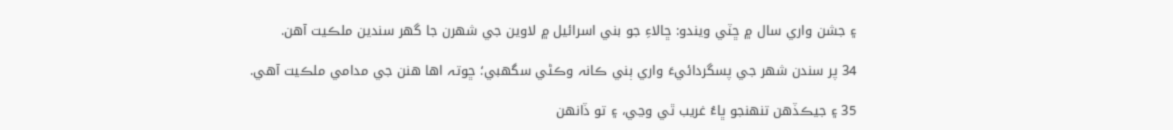۽ جشن واري سال ۾ ڇٽي ويندو: ڇالاءِ جو بني اسرائيل ۾ لاوين جي شهرن جا گهر سندين ملڪيت آهن.

34 پر سندن شهر جي پسگردائيءَ واري ٻني ڪانہ وڪڻي سگهبي؛ ڇوتہ اها هنن جي مدامي ملڪيت آهي.

35 ۽ جيڪڏهن تنهنجو ڀاءُ غريب ٿي وڃي، ۽ تو ڏانهن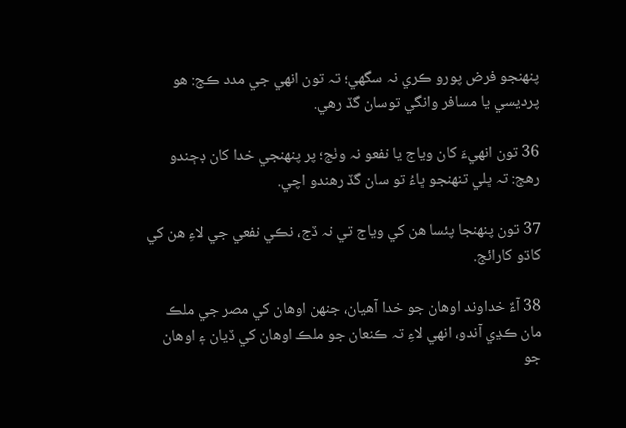پنهنجو فرض پورو ڪري نہ سگهي؛ تہ تون انهي جي مدد ڪج: هو پرديسي يا مسافر وانگي توسان گڏ رهي.

36 تون انهيءَ کان وياج يا نفعو نہ وٺج؛ پر پنهنجي خدا کان ڊڄندو رهج: تہ ڀلي تنهنجو ڀاءُ تو سان گڏ رهندو اچي.

37 تون پنهنجا پئسا هن کي وياج تي نہ ڏج، نڪي نفعي جي لاءِ هن کي کاڌو کارائج.

38 آءٌ خداوند اوهان جو خدا آهيان، جنهن اوهان کي مصر جي ملڪ مان ڪڍي آندو، انهي لاءِ تہ ڪنعان جو ملڪ اوهان کي ڏيان ۽ اوهان جو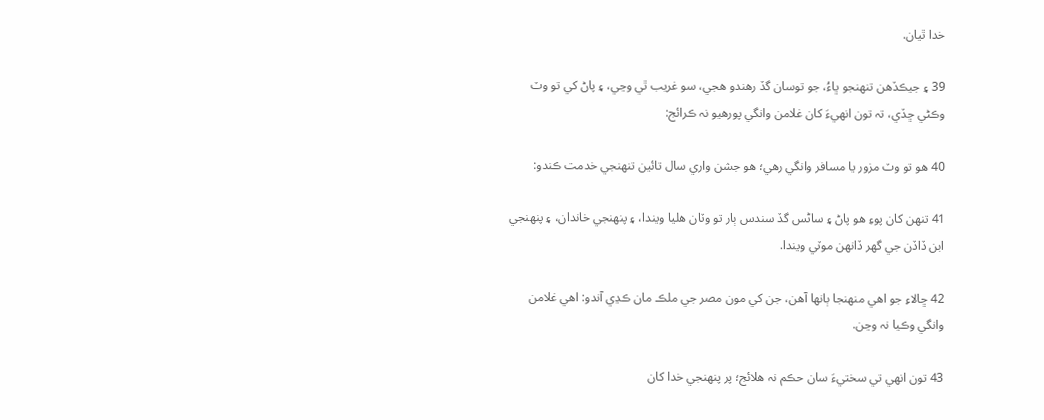خدا ٿيان.

39 ۽ جيڪڏهن تنهنجو ڀاءُ، جو توسان گڏ رهندو هجي، سو غريب ٿي وڃي، ۽ پاڻ کي تو وٽ وڪڻي ڇڏي، تہ تون انهيءَ کان غلامن وانگي پورهيو نہ ڪرائج:

40 هو تو وٽ مزور يا مسافر وانگي رهي؛ هو جشن واري سال تائين تنهنجي خدمت ڪندو:

41 تنهن کان پوءِ هو پاڻ ۽ ساڻس گڏ سندس ٻار تو وٽان هليا ويندا، ۽ پنهنجي خاندان، ۽ پنهنجي ابن ڏاڏن جي گهر ڏانهن موٽي ويندا.

42 ڇالاءِ جو اهي منهنجا ٻانها آهن، جن کي مون مصر جي ملڪ مان ڪڍي آندو: اهي غلامن وانگي وڪيا نہ وڃن.

43 تون انهي تي سختيءَ سان حڪم نہ هلائج؛ پر پنهنجي خدا کان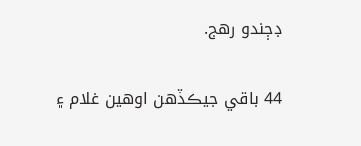ڊڄندو رهج.

44 باقي جيڪڏهن اوهين غلام ۽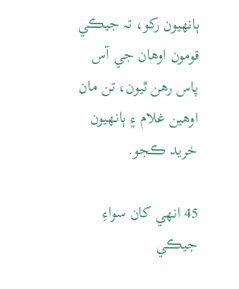ٻانهيون رکو، تہ جيڪي قومون اوهان جي آس پاس رهن ٿيون، تن مان اوهين غلام ۽ ٻانهيون خريد ڪجو.

45 انهي کان سواءِ جيڪي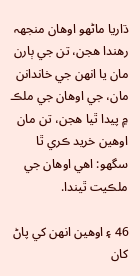ڌاريا ماڻهو اوهان منجهہ رهندا هجن، تن جي ٻارن مان يا انهن جي خاندانن مان، جي اوهان جي ملڪ ۾ پيدا ٿيا هجن، تن مان اوهين خريد ڪري ٿا سگهو: اهي اوهان جي ملڪيت ٿيندا.

46 ۽ اوهين انهن کي پاڻ کان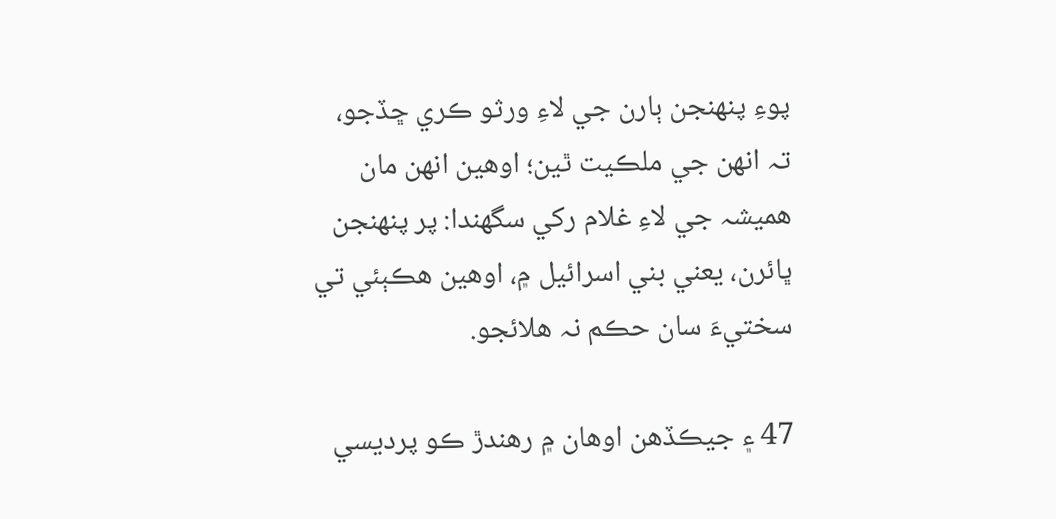پوءِ پنهنجن ٻارن جي لاءِ ورثو ڪري ڇڏجو، تہ انهن جي ملڪيت ٿين؛ اوهين انهن مان هميشہ جي لاءِ غلام رکي سگهندا: پر پنهنجن ڀائرن، يعني بني اسرائيل ۾، اوهين هڪٻئي تي سختيءَ سان حڪم نہ هلائجو.

47 ۽ جيڪڏهن اوهان ۾ رهندڙ ڪو پرديسي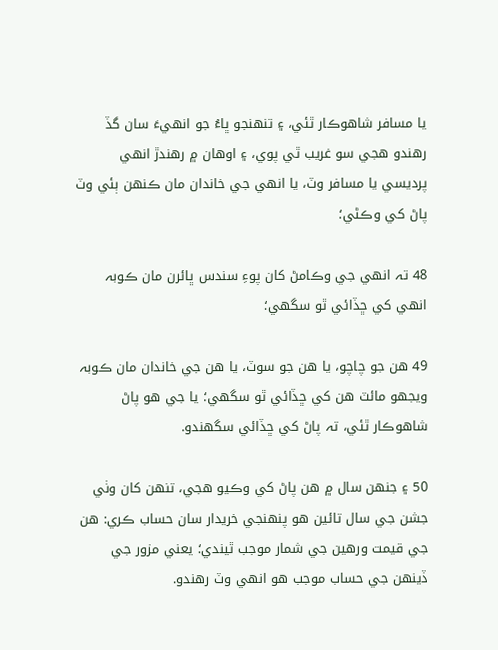يا مسافر شاهوڪار ٿئي، ۽ تنهنجو ڀاءُ جو انهيءَ سان گڏ رهندو هجي سو غريب ٿي پوي، ۽ اوهان ۾ رهندڙ انهي پرديسي يا مسافر وٽ، يا انهي جي خاندان مان ڪنهن ٻئي وٽ پاڻ کي وڪڻي؛

48 تہ انهي جي وڪامڻ کان پوءِ سندس ڀائرن مان ڪوبہ انهي کي ڇڏائي ٿو سگهي؛

49 هن جو چاچو، يا هن جو سوٽ، يا هن جي خاندان مان ڪوبہ ويجهو مائٽ هن کي ڇڏائي ٿو سگهي؛ يا جي هو پاڻ شاهوڪار ٿئي، تہ پاڻ کي ڇڏائي سگهندو.

50 ۽ جنهن سال ۾ هن پاڻ کي وڪيو هجي، تنهن کان وٺي جشن جي سال تائين هو پنهنجي خريدار سان حساب ڪري: هن جي قيمت ورهين جي شمار موجب ٿيندي؛ يعني مزور جي ڏينهن جي حساب موجب هو انهي وٽ رهندو.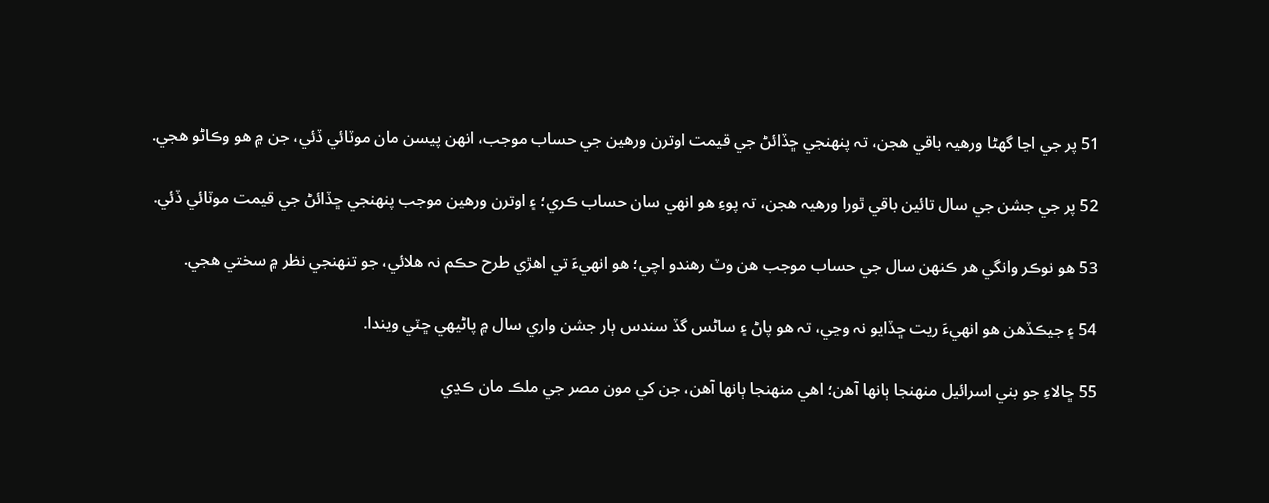51 پر جي اڃا گهڻا ورهيہ باقي هجن، تہ پنهنجي ڇڏائڻ جي قيمت اوترن ورهين جي حساب موجب، انهن پيسن مان موٽائي ڏئي، جن ۾ هو وڪاڻو هجي.

52 پر جي جشن جي سال تائين باقي ٿورا ورهيہ هجن، تہ پوءِ هو انهي سان حساب ڪري؛ ۽ اوترن ورهين موجب پنهنجي ڇڏائڻ جي قيمت موٽائي ڏئي.

53 هو نوڪر وانگي هر ڪنهن سال جي حساب موجب هن وٽ رهندو اچي؛ هو انهيءَ تي اهڙي طرح حڪم نہ هلائي، جو تنهنجي نظر ۾ سختي هجي.

54 ۽ جيڪڏهن هو انهيءَ ريت ڇڏايو نہ وڃي، تہ هو پاڻ ۽ ساڻس گڏ سندس ٻار جشن واري سال ۾ پاڻيهي ڇٽي ويندا.

55 ڇالاءِ جو بني اسرائيل منهنجا ٻانها آهن؛ اهي منهنجا ٻانها آهن، جن کي مون مصر جي ملڪ مان ڪڍي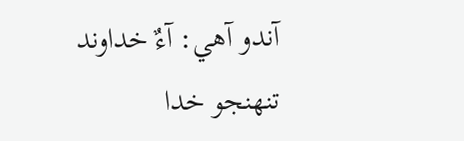آندو آهي: آءٌ خداوند تنهنجو خدا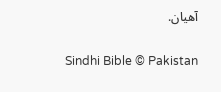آهيان.

Sindhi Bible © Pakistan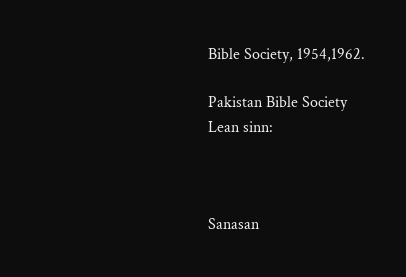Bible Society, 1954,1962.

Pakistan Bible Society
Lean sinn:



Sanasan